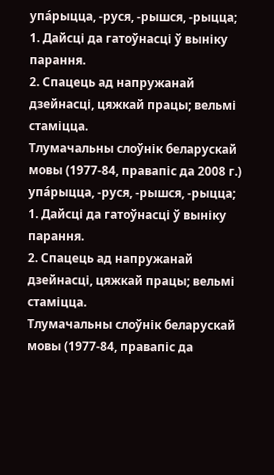упа́рыцца, ‑руся, ‑рышся, ‑рыцца;
1. Дайсці да гатоўнасці ў выніку парання.
2. Спацець ад напружанай дзейнасці, цяжкай працы; вельмі стаміцца.
Тлумачальны слоўнік беларускай мовы (1977-84, правапіс да 2008 г.)
упа́рыцца, ‑руся, ‑рышся, ‑рыцца;
1. Дайсці да гатоўнасці ў выніку парання.
2. Спацець ад напружанай дзейнасці, цяжкай працы; вельмі стаміцца.
Тлумачальны слоўнік беларускай мовы (1977-84, правапіс да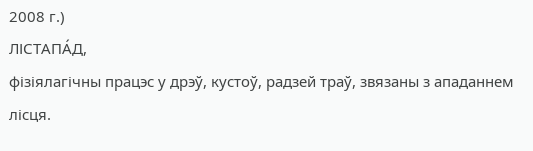2008 г.)
ЛІСТАПА́Д,
фізіялагічны працэс у дрэў, кустоў, радзей траў, звязаны з ападаннем лісця.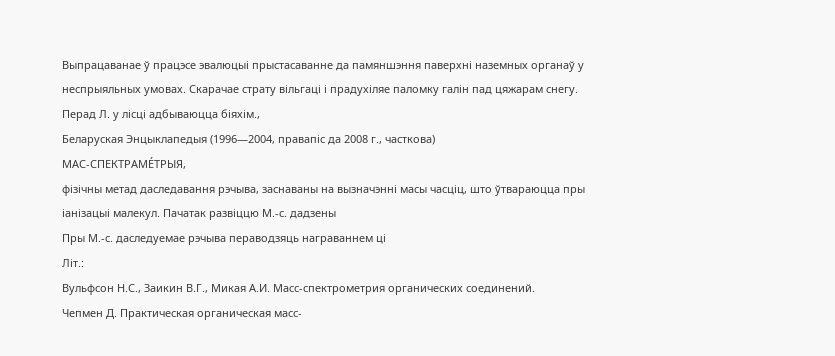Выпрацаванае ў працэсе эвалюцыі прыстасаванне да памяншэння паверхні наземных органаў у неспрыяльных умовах. Скарачае страту вільгаці і прадухіляе паломку галін пад цяжарам снегу. Перад Л. у лісці адбываюцца біяхім.,
Беларуская Энцыклапедыя (1996—2004, правапіс да 2008 г., часткова)
МАС-СПЕКТРАМЕ́ТРЫЯ,
фізічны метад даследавання рэчыва, заснаваны на вызначэнні масы часціц, што ўтвараюцца пры іанізацыі малекул. Пачатак развіццю М.-с. дадзены
Пры М.-с. даследуемае рэчыва пераводзяць награваннем ці
Літ.:
Вульфсон Н.С., Заикин В.Г., Микая А.И. Масс-спектрометрия органических соединений.
Чепмен Д. Практическая органическая масс-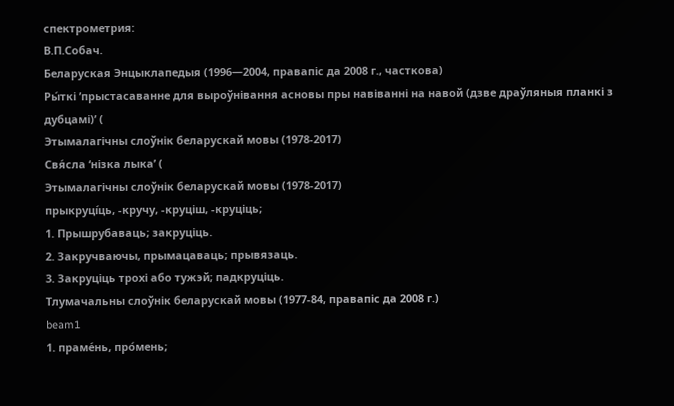спектрометрия:
В.П.Собач.
Беларуская Энцыклапедыя (1996—2004, правапіс да 2008 г., часткова)
Ры́ткі ’прыстасаванне для выроўнівання асновы пры навіванні на навой (дзве драўляныя планкі з дубцамі)’ (
Этымалагічны слоўнік беларускай мовы (1978-2017)
Свя́сла ‘нізка лыка’ (
Этымалагічны слоўнік беларускай мовы (1978-2017)
прыкруці́ць, ‑кручу, ‑круціш, ‑круціць;
1. Прышрубаваць; закруціць.
2. Закручваючы, прымацаваць; прывязаць.
3. Закруціць трохі або тужэй; падкруціць.
Тлумачальны слоўнік беларускай мовы (1977-84, правапіс да 2008 г.)
beam1
1. праме́нь, про́мень;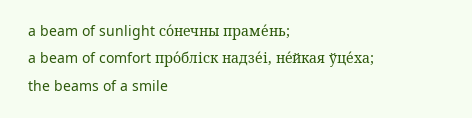a beam of sunlight со́нечны праме́нь;
a beam of comfort про́бліск надзе́і, не́йкая ўце́ха;
the beams of a smile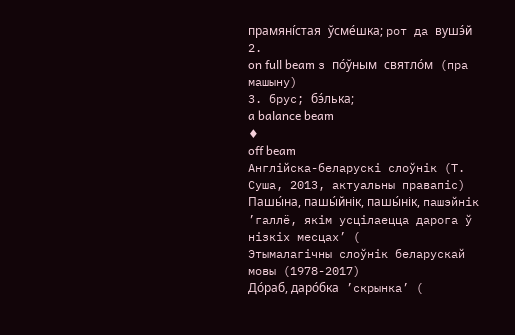прамяні́стая ўсме́шка; рот да вушэ́й
2.
on full beam з по́ўным святло́м (пра машыну)
3. брус; бэ́лька;
a balance beam
♦
off beam
Англійска-беларускі слоўнік (Т. Суша, 2013, актуальны правапіс)
Пашы́на, пашы́йнік, пашы́нік, пашэйнік ’галлё, якім усцілаецца дарога ў нізкіх месцах’ (
Этымалагічны слоўнік беларускай мовы (1978-2017)
До́раб, даро́бка ’скрынка’ (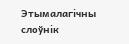Этымалагічны слоўнік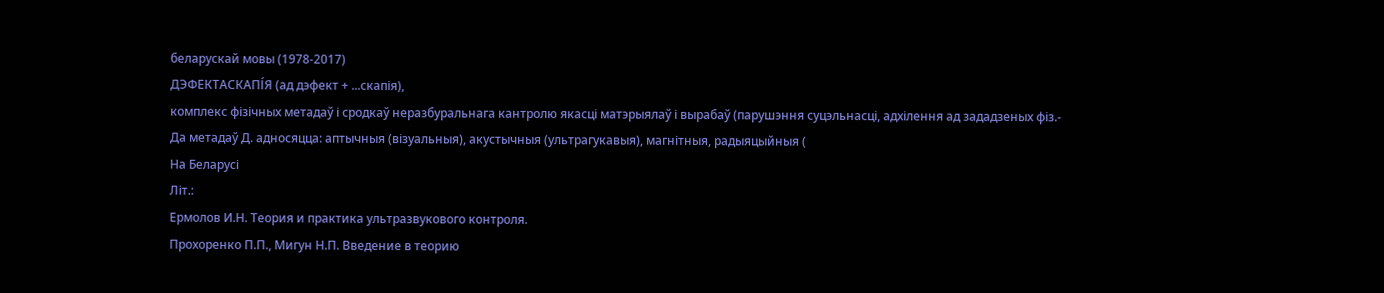беларускай мовы (1978-2017)
ДЭФЕКТАСКАПІ́Я (ад дэфект + ...скапія),
комплекс фізічных метадаў і сродкаў неразбуральнага кантролю якасці матэрыялаў і вырабаў (парушэння суцэльнасці, адхілення ад зададзеных фіз.-
Да метадаў Д. адносяцца: аптычныя (візуальныя), акустычныя (ультрагукавыя), магнітныя, радыяцыйныя (
На Беларусі
Літ.:
Ермолов И.Н. Теория и практика ультразвукового контроля.
Прохоренко П.П., Мигун Н.П. Введение в теорию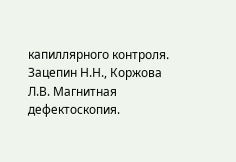капиллярного контроля.
Зацепин Н.Н., Коржова Л.В. Магнитная дефектоскопия.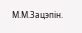М.М.Зацэпін.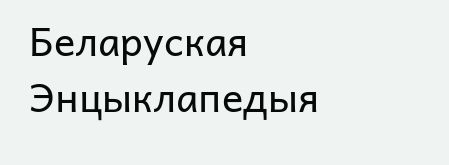Беларуская Энцыклапедыя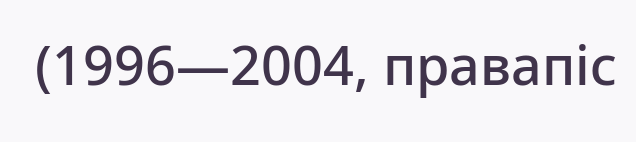(1996—2004, правапіс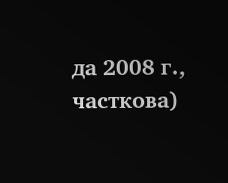да 2008 г., часткова)